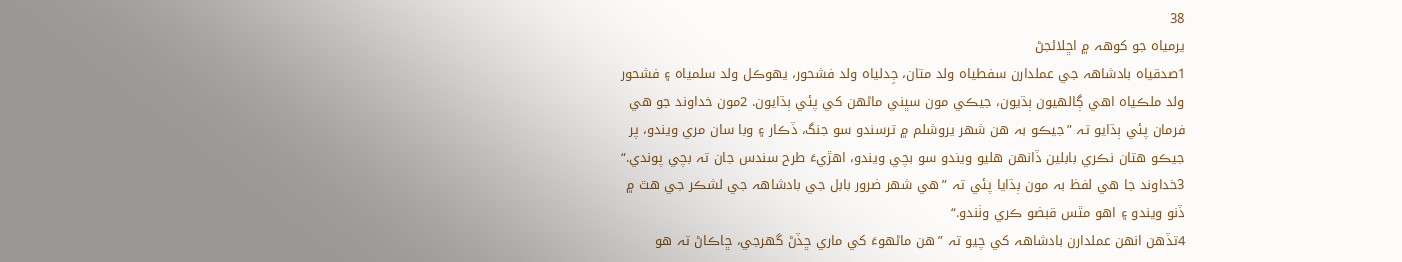38
يرمياہ جو کوهہ ۾ اڇلائجڻ
1صدقياہ بادشاهہ جي عملدارن سفطياہ ولد متان، جِدلياہ ولد فشحور، يهوڪل ولد سلمياہ ۽ فشحور ولد ملڪياہ اهي ڳالهيون ٻڌيون، جيڪي مون سڀني ماڻهن کي پئي ٻڌايون. 2مون خداوند جو هي فرمان پئي ٻڌايو تہ ”جيڪو بہ هن شهر يروشلم ۾ ترسندو سو جنگ، ڏڪار ۽ وبا سان مري ويندو، پر جيڪو هتان نڪري بابلين ڏانهن هليو ويندو سو بچي ويندو، اهڙيءَ طرح سندس جان تہ بچي پوندي.“ 3خداوند جا هي لفظ بہ مون ٻڌايا پئي تہ ”هي شهر ضرور بابل جي بادشاهہ جي لشڪر جي هٿ ۾ ڏنو ويندو ۽ اهو مٿس قبضو ڪري وٺندو.“
4تڏهن انهن عملدارن بادشاهہ کي چيو تہ ”هن ماڻهوءَ کي ماري ڇڏڻ گھرجي، ڇاڪاڻ تہ هو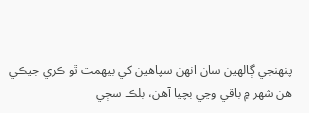پنهنجي ڳالهين سان انهن سپاهين کي بيهمت ٿو ڪري جيڪي هن شهر ۾ باقي وڃي بچيا آهن، بلڪ سڄي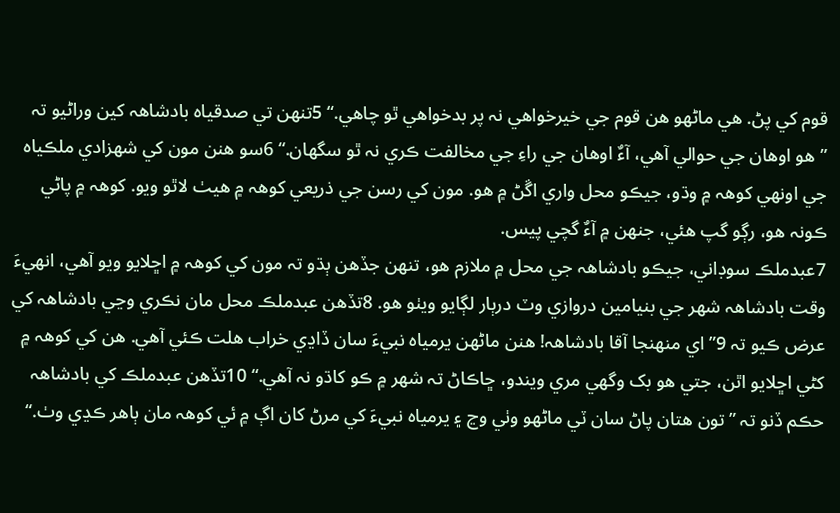قوم کي پڻ. هي ماڻهو هن قوم جي خيرخواهي نہ پر بدخواهي ٿو چاهي.“ 5تنهن تي صدقياہ بادشاهہ کين وراڻيو تہ ”هو اوهان جي حوالي آهي، آءٌ اوهان جي راءِ جي مخالفت ڪري نہ ٿو سگھان.“ 6سو هنن مون کي شهزادي ملڪياہ جي اونهي کوهہ ۾ وڌو، جيڪو محل واري اڱڻ ۾ هو. مون کي رسن جي ذريعي کوهہ ۾ هيٺ لاٿو ويو. کوهہ ۾ پاڻي ڪونہ هو، رڳو گپ هئي، جنهن ۾ آءٌ گچي پيس.
7عبدملڪ سوڊاني، جيڪو بادشاهہ جي محل ۾ ملازم هو، تنهن جڏهن ٻڌو تہ مون کي کوهہ ۾ اڇلايو ويو آهي، انهيءَ وقت بادشاهہ شهر جي بنيامين دروازي وٽ درٻار لڳايو ويٺو هو. 8تڏهن عبدملڪ محل مان نڪري وڃي بادشاهہ کي عرض ڪيو تہ 9”اي منهنجا آقا بادشاهہ! هنن ماڻهن يرمياہ نبيءَ سان ڏاڍي خراب هلت ڪئي آهي. هن کي کوهہ ۾ کڻي اڇلايو اٿن، جتي هو بک وگھي مري ويندو، ڇاڪاڻ تہ شهر ۾ ڪو کاڌو نہ آهي.“ 10تڏهن عبدملڪ کي بادشاهہ حڪم ڏنو تہ ”تون هتان پاڻ سان ٽي ماڻهو وٺي وڃ ۽ يرمياہ نبيءَ کي مرڻ کان اڳ ۾ ئي کوهہ مان ٻاهر ڪڍي وٺ.“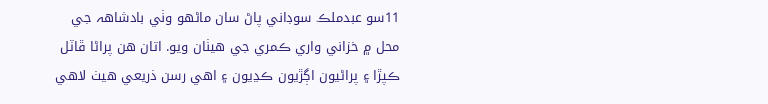11سو عبدملڪ سوڊاني پاڻ سان ماڻهو وٺي بادشاهہ جي محل ۾ خزاني واري ڪمري جي هيٺان ويو. اتان هن پراڻا ڦاٽل ڪپڙا ۽ پراڻيون اڳڙيون ڪڍيون ۽ اهي رسن ذريعي هيٺ لاهي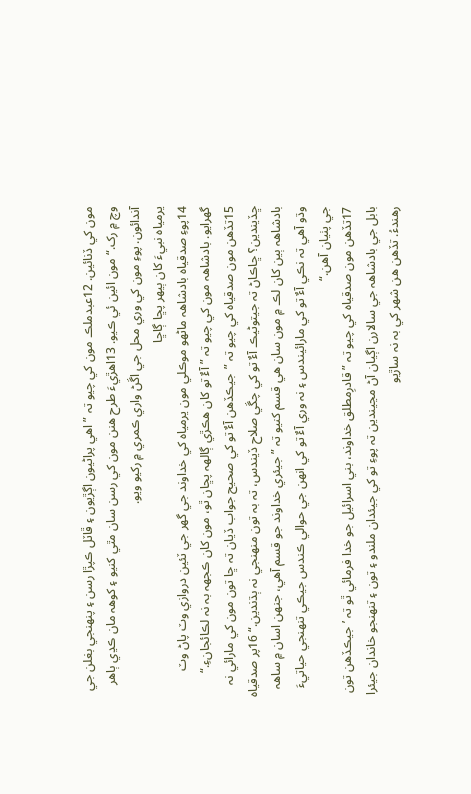مون کي ڏنائين. 12عبدملڪ مون کي چيو تہ ”اهي پراڻيون اڳڙيون ۽ ڦاٽل ڪپڙا رسن ۽ پنهنجي بغلن جي وچ ۾ رک.“ مون ائين ئي ڪيو. 13اهڙيءَ طرح هنن مون کي رسن سان مٿي کنيو ۽ کوهہ مان ڪڍي ٻاهر آندائون. پوءِ مون کي وري محل جي اڱڻ واري ڪمري ۾ رکيو ويو.
يرمياہ نبيءَ کان ٻيهر پڇا ڳاڇا
14پوءِ صدقياہ بادشاهہ ماڻهو موڪلي مون يرمياہ کي خداوند جي گھر جي ٽئين دروازي وٽ پاڻ وٽ گھرايو. بادشاهہ مون کي چيو تہ ”آءٌ تو کان هڪڙي ڳالهہ پڇان ٿو، مون کان ڪجھہ بہ نہ لڪائجانءِ.“ 15تڏهن مون صدقياہ کي چيو تہ ”جيڪڏهن آءٌ تو کي صحيح جواب ڏيان تہ ڇا تون مون کي مارائي نہ ڇڏيندين؟ ڇاڪاڻ تہ جيتوڻيڪ آءٌ تو کي چڱي صلاح ڏيندس، تہ بہ تون منهنجي نہ ٻڌندين.“ 16پر صدقياہ بادشاهہ ٻين کان لڪ ۾ مون سان هي قسم کنيو تہ ”جيئري خداوند جو قسم آهي، جنهن اسان ۾ ساهہ وڌو آهي تہ نڪي آءٌ تو کي مارائيندس ۽ نہ وري آءٌ تو کي انهن جي حوالي ڪندس جيڪي تنهنجي حياتيءَ جي پٺيان آهن.“
17تڏهن مون صدقياہ کي چيو تہ ”قادرِمطلق خداوند، بني اسرائيل جو خدا فرمائي ٿو تہ ’جيڪڏهن تون بابل جي بادشاهہ جي سالارن اڳيان آڻ مڃيندين تہ پوءِ تو کي جيئدان ملندو ۽ تون ۽ تنهنجو خاندان جيئرا رهندءُ. تڏهن هن شهر کي بہ نہ ساڙيو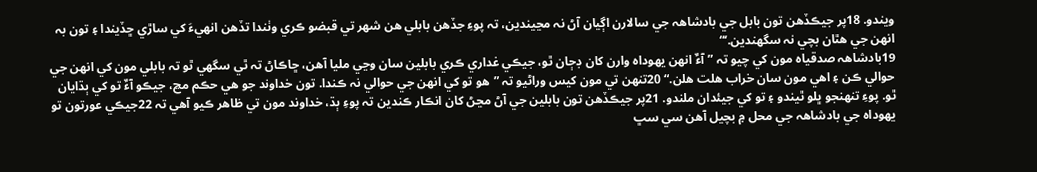ويندو. 18پر جيڪڏهن تون بابل جي بادشاهہ جي سالارن اڳيان آڻ نہ مڃيندين، تہ پوءِ جڏهن بابلي هن شهر تي قبضو ڪري وٺندا تڏهن انهيءَ کي ساڙي ڇڏيندا ۽ تون بہ انهن جي هٿان بچي نہ سگھندين.‘“
19بادشاهہ صدقياہ مون کي چيو تہ ”آءٌ انهن يهوداہ وارن کان ڊڄان ٿو، جيڪي غداري ڪري بابلين سان وڃي مليا آهن، ڇاڪاڻ تہ ٿي سگھي ٿو تہ بابلي مون کي انهن جي حوالي ڪن ۽ اهي مون سان خراب هلت هلن.“ 20تنهن تي مون کيس وراڻيو تہ ”هو تو کي انهن جي حوالي نہ ڪندا. تون خداوند جو هي حڪم مڃ، جيڪو آءٌ تو کي ٻڌايان ٿو. پوءِ تنهنجو ڀلو ٿيندو ۽ تو کي جيئدان ملندو. 21پر جيڪڏهن تون بابلين جي آڻ مڃڻ کان انڪار ڪندين تہ پوءِ ٻڌ، خداوند مون تي ظاهر ڪيو آهي تہ 22جيڪي عورتون تو يهوداہ جي بادشاهہ جي محل ۾ بچيل آهن سي سڀ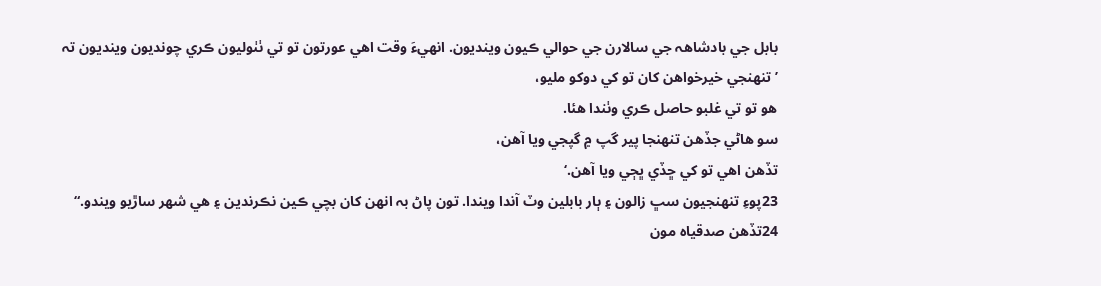بابل جي بادشاهہ جي سالارن جي حوالي ڪيون وينديون. انهيءَ وقت اهي عورتون تو تي ٺٺوليون ڪري چونديون وينديون تہ
’تنهنجي خيرخواهن کان تو کي دوکو مليو،
هو تو تي غلبو حاصل ڪري وٺندا هئا.
سو هاڻي جڏهن تنهنجا پير گپ ۾ گپجي ويا آهن،
تڏهن اهي تو کي ڇڏي ڀڄي ويا آهن.‘
23پوءِ تنهنجيون سڀ زالون ۽ ٻار بابلين وٽ آندا ويندا. تون پاڻ بہ انهن کان بچي ڪين نڪرندين ۽ هي شهر ساڙيو ويندو.“
24تڏهن صدقياہ مون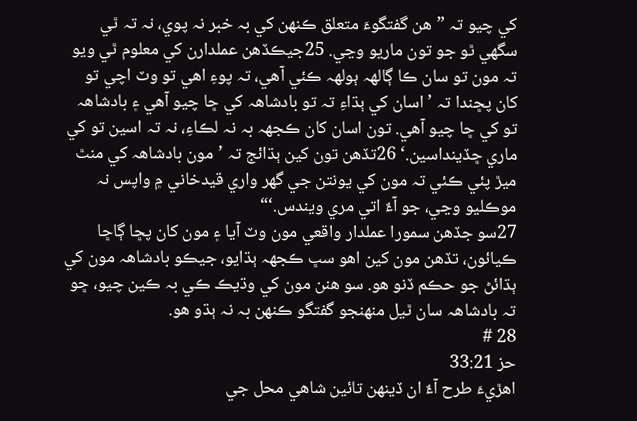کي چيو تہ ”هن گفتگوءَ متعلق ڪنهن کي بہ خبر نہ پوي، نہ تہ ٿي سگھي ٿو جو تون ماريو وڃي. 25جيڪڏهن عملدارن کي معلوم ٿي ويو تہ مون تو سان ڪا ڳالهہ ٻولهہ ڪئي آهي، تہ پوءِ اهي تو وٽ اچي تو کان پڇندا تہ ’اسان کي ٻڌاءِ تہ تو بادشاهہ کي ڇا چيو آهي ۽ بادشاهہ تو کي ڇا چيو آهي. تون اسان کان ڪجھہ بہ نہ لڪاءِ، نہ تہ اسين تو کي ماري ڇڏينداسين.‘ 26تڏهن تون کين ٻڌائج تہ ’مون بادشاهہ کي منٿ ميڙ پئي ڪئي تہ مون کي يونتن جي گھر واري قيدخاني ۾ واپس نہ موڪليو وڃي، جو آءٌ اتي مري ويندس.‘“
27سو جڏهن سمورا عملدار واقعي مون وٽ آيا ۽ مون کان پڇا ڳاڇا ڪيائون، تڏهن مون کين اهو سڀ ڪجھہ ٻڌايو، جيڪو بادشاهہ مون کي ٻڌائڻ جو حڪم ڏنو هو. سو هنن مون کي وڌيڪ ڪي بہ ڪين چيو، ڇو تہ بادشاهہ سان ٿيل منهنجو گفتگو ڪنهن بہ نہ ٻڌو هو.
28 #
حز 33:21
اهڙيءَ طرح آءٌ ان ڏينهن تائين شاهي محل جي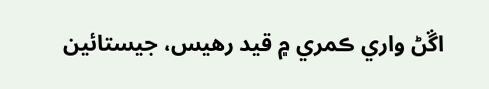اڱڻ واري ڪمري ۾ قيد رهيس، جيستائين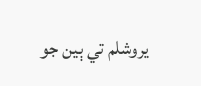يروشلم تي ٻين جو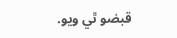قبضو ٿي ويو.